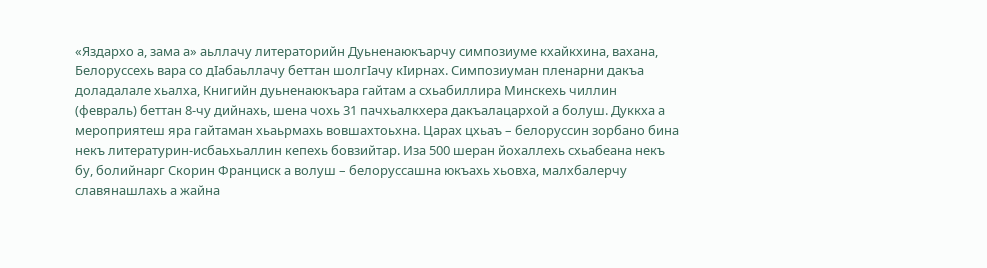«Яздархо а, зама а» аьллачу литераторийн Дуьненаюкъарчу симпозиуме кхайкхина, вахана, Белоруcсехь вара со дӀабаьллачу беттан шолгӀачу кӀирнах. Симпозиуман пленарни дакъа доладалале хьалха, Книгийн дуьненаюкъара гайтам а схьабиллира Минскехь чиллин (февраль) беттан 8-чу дийнахь, шена чохь 31 пачхьалкхера дакъалацархой а болуш. Дуккха а мероприятеш яра гайтаман хьаьрмахь вовшахтоьхна. Царах цхьаъ – белоруссин зорбано бина некъ литературин-исбаьхьаллин кепехь бовзийтар. Иза 500 шеран йохаллехь схьабеана некъ бу, болийнарг Скорин Франциск а волуш – белоруссашна юкъахь хьовха, малхбалерчу славянашлахь а жайна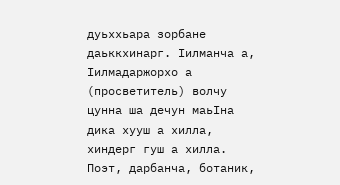дуьххьара зорбане даьккхинарг. Ӏилманча а, Ӏилмадаржорхо а (просветитель) волчу цунна ша дечун маьӀна дика хууш а хилла, хиндерг гуш а хилла. Поэт, дарбанча, ботаник,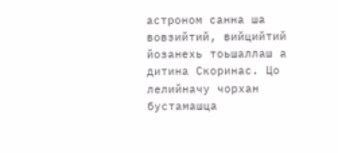астроном санна ша вовзийтий, вийцийтий йозанехь тоьшаллаш а дитина Скоринас. Цо лелийначу чорхан бустамашца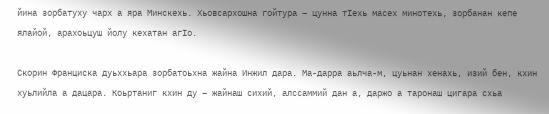йина зорбатуху чарх а яра Минскехь. Хьовсархошна гойтура – цунна тӀехь масех минотехь, зорбанан кепе ялайой, арахоьцуш йолу кехатан агӀо.

Скорин Франциска дуьххьара зорбатоьхна жайна Инжил дара. Ма-дарра аьлча-м, цуьнан хенахь, изий бен, кхин хуьлийла а дацара. Коьртаниг кхин ду – жайнаш сихий, алссаммий дан а, даржо а таронаш цигара схьа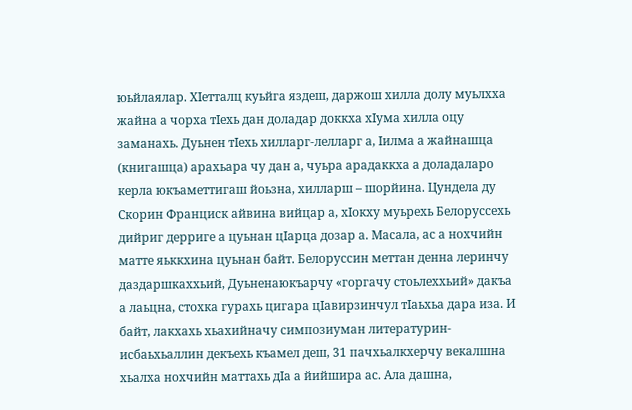юьйлаялар. ХӀетталц куьйга яздеш, даржош хилла долу муьлхха жайна а чорха тӀехь дан доладар доккха хӀума хилла оцу заманахь. Дуьнен тӀехь хилларг-лелларг а, Ӏилма а жайнашца (книгашца) арахьара чу дан а, чуьра арадаккха а доладаларо керла юкъаметтигаш йоьзна, хилларш – шорйина. Цундела ду Скорин Франциск айвина вийцар а, хӀокху муьрехь Белоруссехь дийриг дерриге а цуьнан цӀарца дозар а. Масала, ас а нохчийн матте яьккхина цуьнан байт. Белоруссин меттан денна леринчу даздаршкаххьий, Дуьненаюкъарчу «горгачу стоьлеххьий» дакъа а лаьцна, стохка гурахь цигара цӀавирзинчул тӀаьхьа дара иза. И байт, лакхахь хьахийначу симпозиуман литературин-исбаьхьаллин декъехь къамел деш, 31 пачхьалкхерчу векалшна хьалха нохчийн маттахь дӀа а йийшира ас. Ала дашна,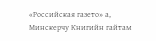«Российская газето» а, Минскерчу Книгийн гайтам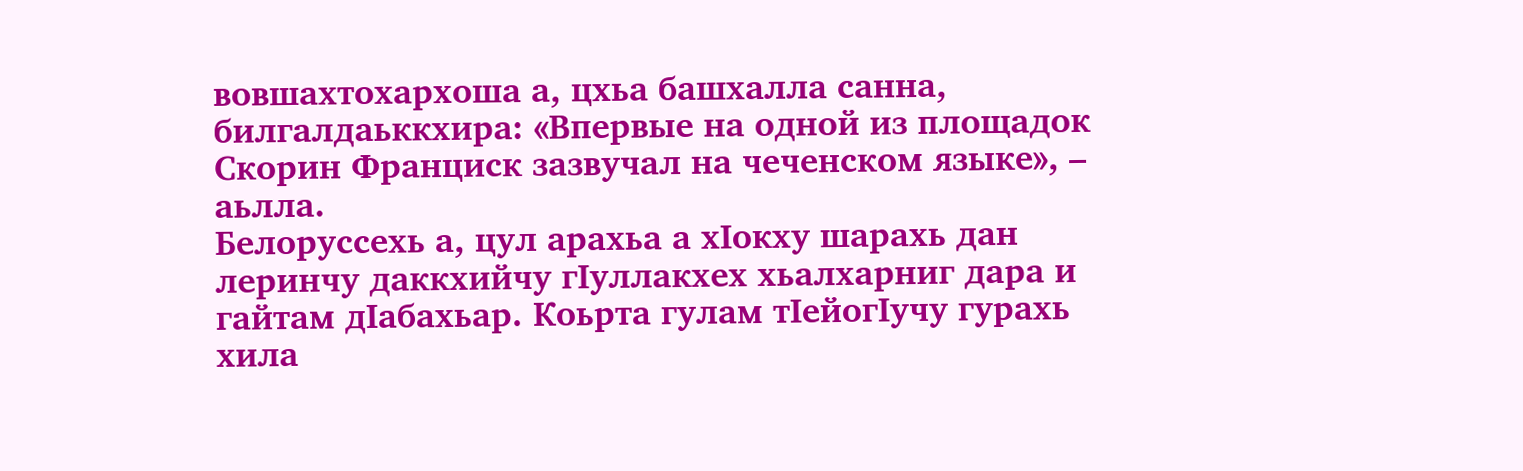вовшахтохархоша а, цхьа башхалла санна, билгалдаьккхира: «Впервые на одной из площадок Скорин Франциск зазвучал на чеченском языке», – аьлла.
Белоруссехь а, цул арахьа а хӀокху шарахь дан леринчу даккхийчу гӀуллакхех хьалхарниг дара и гайтам дIабахьар. Коьрта гулам тӀейогӀучу гурахь хила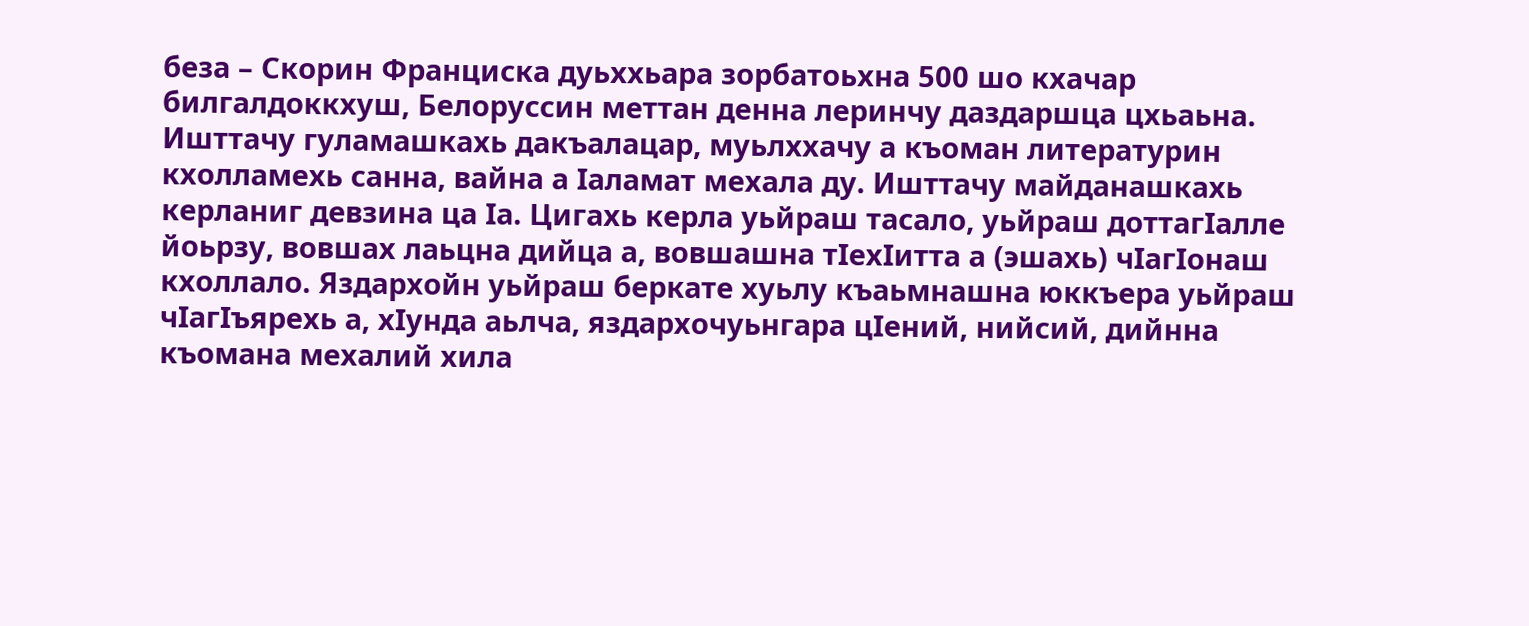беза – Скорин Франциска дуьххьара зорбатоьхна 500 шо кхачар билгалдоккхуш, Белоруссин меттан денна леринчу даздаршца цхьаьна. Ишттачу гуламашкахь дакъалацар, муьлххачу а къоман литературин кхолламехь санна, вайна а Ӏаламат мехала ду. Ишттачу майданашкахь керланиг девзина ца Ӏа. Цигахь керла уьйраш тасало, уьйраш доттагӀалле йоьрзу, вовшах лаьцна дийца а, вовшашна тӀехӀитта а (эшахь) чӀагӀонаш кхоллало. Яздархойн уьйраш беркате хуьлу къаьмнашна юккъера уьйраш чIагIъярехь а, хӀунда аьлча, яздархочуьнгара цӀений, нийсий, дийнна къомана мехалий хила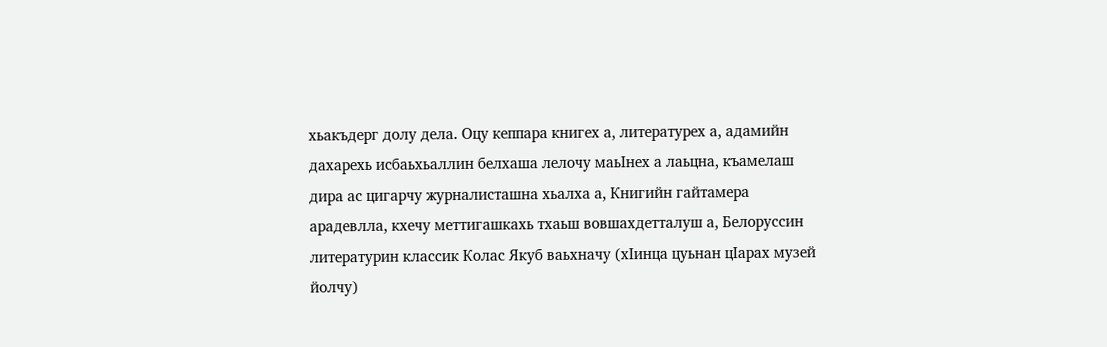хьакъдерг долу дела. Оцу кеппара книгех а, литературех а, адамийн дахарехь исбаьхьаллин белхаша лелочу маьӀнех а лаьцна, къамелаш дира ас цигарчу журналисташна хьалха а, Книгийн гайтамера арадевлла, кхечу меттигашкахь тхаьш вовшахдетталуш а, Белоруссин литературин классик Колас Якуб ваьхначу (хӀинца цуьнан цIарах музей йолчу)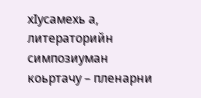хӀусамехь а, литераторийн симпозиуман коьртачу – пленарни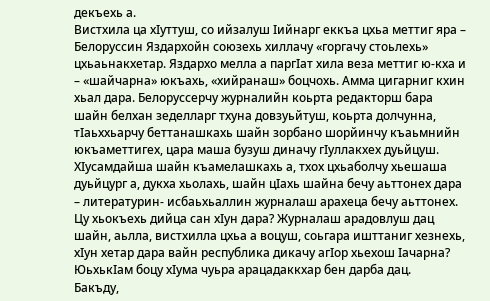декъехь а.
Вистхила ца хӀуттуш, со ийзалуш Ӏийнарг еккъа цхьа меттиг яра – Белоруссин Яздархойн союзехь хиллачу «горгачу стоьлехь» цхьаьнакхетар. Яздархо мелла а паргӀат хила веза меттиг ю-кха и – «шайчарна» юкъахь, «хийранаш» боцчохь. Амма цигарниг кхин хьал дара. Белоруссерчу журналийн коьрта редакторш бара шайн белхан зеделларг тхуна довзуьйтуш, коьрта долчунна, тӀаьххьарчу беттанашкахь шайн зорбано шорйинчу къаьмнийн юкъаметтигех, цара маша бузуш диначу гIуллакхех дуьйцуш. ХӀусамдайша шайн къамелашкахь а, тхох цхьаболчу хьешаша дуьйцург а, дукха хьолахь, шайн цӀахь шайна бечу аьттонех дара – литературин- исбаьхьаллин журналаш арахеца бечу аьттонех. Цу хьокъехь дийца сан хӀун дара? Журналаш арадовлуш дац шайн, аьлла, вистхилла цхьа а воцуш, соьгара ишттаниг хезнехь, хӀун хетар дара вайн республика дикачу агӀор хьехош Ӏачарна? ЮьхькӀам боцу хӀума чуьра арацадаккхар бен дарба дац.
Бакъду,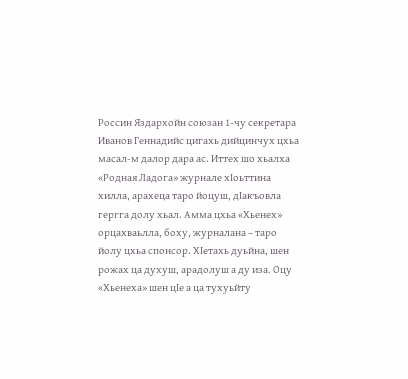Россин Яздархойн союзан 1-чу секретара Иванов Геннадийс цигахь дийцинчух цхьа масал-м далор дара ас. Иттех шо хьалха «Родная Ладога» журнале хӀоьттина хилла, арахеца таро йоцуш, дӀакъовла гергга долу хьал. Амма цхьа «Хьенех» орцахваьлла, боху, журналана – таро йолу цхьа спонсор. ХӀетахь дуьйна, шен рожах ца духуш, арадолуш а ду иза. Оцу «Хьенеха» шен цӀе а ца тухуьйту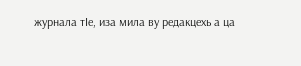журнала тӀе, иза мила ву редакцехь а ца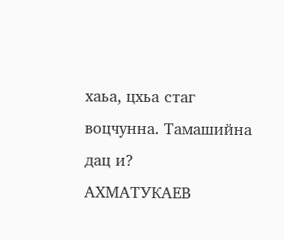хаьа, цхьа стаг воцчунна. Тамашийна дац и?
АХМАТУКАЕВ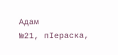Адам
№21, пIераска,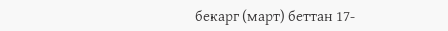бекарг (март) беттан 17-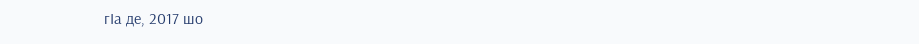гIа де, 2017 шо